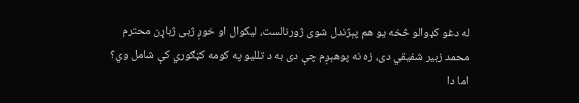له دغو كډوالو څخه يو هم پېژندل شوى ژورنالست، ليكوال او خوږ ژبى ژباړن محترم محمد زبير شفيقي دى، زه نه پوهېږم چې دى به د تلليو په كومه كټګوري كې شامل وي؟ اما دا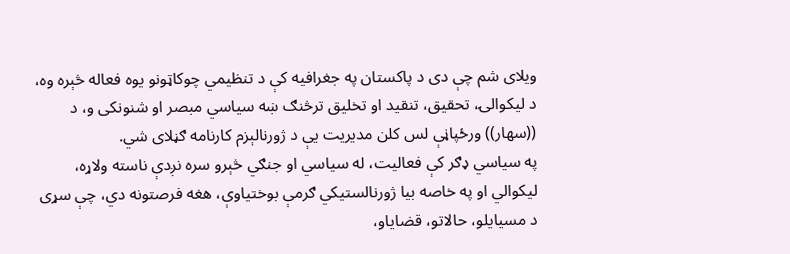ويلاى شم چې دى د پاكستان په جغرافيه كې د تنظيمي چوكاټونو يوه فعاله څېره وه، د ليكوالۍ، تحقيق، تنقيد او تخليق ترڅنګ ښه سياسي مبصر او شنونكى و، د ((سهار)) ورځپاڼې لس كلن مديريت يې د ژورنالېزم كارنامه ګڼلاى شي.
په سياسي ډګر كې فعاليت، له سياسي او جنګي څېرو سره نږدې ناسته ولاړه، ليكوالي او په خاصه بيا ژورنالستيكي ګرمې بوختياوې، هغه فرصتونه دي، چې سړى د مسيايلو، حالاتو، قضاياو،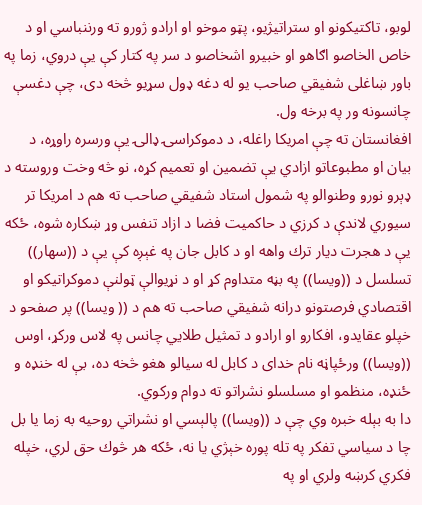لوبو، تاكتيكونو او ستراتيژيو، پټو موخو او ارادو ژورو ته ورننباسي او د خاص الخاصو اګاهو او خبيرو اشخاصو د سر په كتار كې يې دروي، زما په باور ښاغلى شفيقي صاحب يو له دغه ډول سړيو څخه دى، چې دغسې چانسونه ور په برخه ول.
افغانستان ته چې امريكا راغله، د دموكراسۍ ډالۍ يې ورسره راوړه، د بيان او مطبوعاتو ازادي يې تضمين او تعميم كړه، نو څه وخت وروسته د ډېرو نورو وطنوالو په شمول استاد شفيقي صاحب ته هم د امريكا تر سيوري لاندې د كرزي د حاكميت فضا د ازاد تنفس وړ ښكاره شوه، ځكه يې د هجرت ديار ترك واهه او د كابل جان په غېږه كې يې د ((سهار)) تسلسل د ((ويسا)) په بڼه متداوم كړ او د نړيوالې ټولنې دموكراتيكو او اقتصادي فرصتونو درانه شفيقي صاحب ته هم د (( ويسا)) پر صفحو د خپلو عقايدو، افكارو او ارادو د تمثيل طلايي چانس په لاس وركړ، اوس ((ويسا)) ورځپاڼه نام خداى د كابل له سيالو هغو څخه ده، بې له خنډه و ځنډه، منظمو او مسلسلو نشراتو ته دوام وركوي.
دا به بېله خبره وي چې د ((ويسا)) پالېسي او نشراتي روحيه به زما يا بل چا د سياسي تفكر په تله پوره خېژي يا نه، ځكه هر څوك حق لري، خپله فكري كرښه ولري او په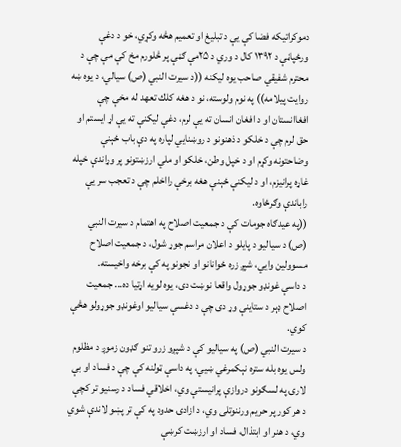دموكراتيكه فضا كې يې د تبليغ او تعميم هڅه وكړي، خو د دغې ورځپاڼې د ۱۳۹۲ كال د وري د ۲۵مې ګڼې پر څلورم مخ كې مې چې د محترم شفيقي صاحب يوه ليكنه ((د سيرت النبي (ص) سيالي، د يوه ښه روايت پيلامه)) په نوم ولوسته، نو د هغه كلك تعهد له مخې چې افغاانستان او د افغان انسان ته يې لرم، دغې ليكنې ته يې اړ ايستم او حق لرم چې د خلكو د ذهنونو د روښنايي لپاره په دې باب ځېنې وضاحتونه وكړم او د خپل وطن، خلكو او ملي ارزښتونو پر وړاندې خپله غاړه پرانيزم، او د ليكنې ځېنې هغه برخې رااخلم چې د تعجب سر يې راباندې وګرځاوه.
((په عيدګاه جومات كې د جمعيت اصلاح په اهتمام د سيرت النبي (ص) د سياليو د پايلو د اعلان مراسم جوړ شول، د جمعيت اصلاح مسوولين وايي، شپږ زره ځوانانو او نجونو په كې برخه واخيسته.
د داسې غونډو جوړول واقعا نوښت دى، يوه لويه اړتيا ده... جمعيت اصلاح ډېر د ستاينې وړ دى چې د دغسې سياليو اوغونډو جوړولو هڅې كوي.
د سيرت النبي (ص) په سياليو كې د شپږو زرو تنو ګډون زموږ د مظلوم ولس يوه بله ستره نېكمرغي ښيي، په داسې ټولنه كې چې د فساد او بې لارۍ په لسګونو دروازې پرانيستې وي، اخلاقي فساد د رسنيو تر كچې د هر كور پر حريم ورننوتلى وي، د ازادۍ حدود په كې تر پښو لاندې شوي وي، د هنر او ابتذال، فساد او ارزښت كرښې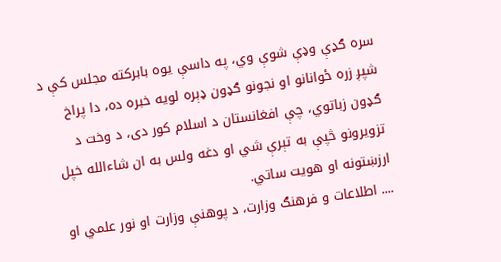سره ګډې وډې شوې وي، په داسې يوه بابركته مجلس كې د شپږ زره ځوانانو او نجونو ګډون ډېره لويه خبره ده، دا پراخ ګډون زباتوي، چې افغانستان د اسلام كور دى، د وخت د تزويرونو څپې به تېرې شي او دغه ولس به ان شاءالله خپل ارزښتونه او هويت ساتي.
.... اطلاعات و فرهنګ وزارت، د پوهنې وزارت او نور علمي او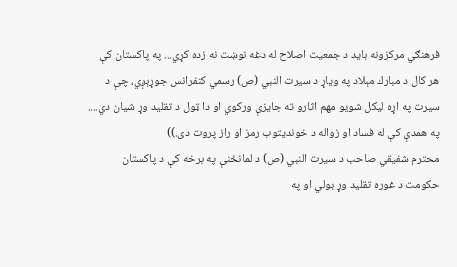فرهنګي مركزونه بايد د جمعيت اصلاح له دغه نوښت نه زده كړي... په پاكستان كې هر كال د مبارك مېلاد په وياړ د سيرت النبي (ص) رسمي كنفرانس جوړېږي، چې د سيرت په اړه ليكل شويو مهم اثارو ته جايزې وركوي او دا ټول د تقليد وړ شيان دي.... په همدې كې له فساد او زواله د خونديتوب رمز او راز پروت دى.))
محترم شفيقي صاحب د سيرت النبي (ص) د لمانځنې په برخه كې د پاكستان حكومت د غوره تقليد وړ بولي او په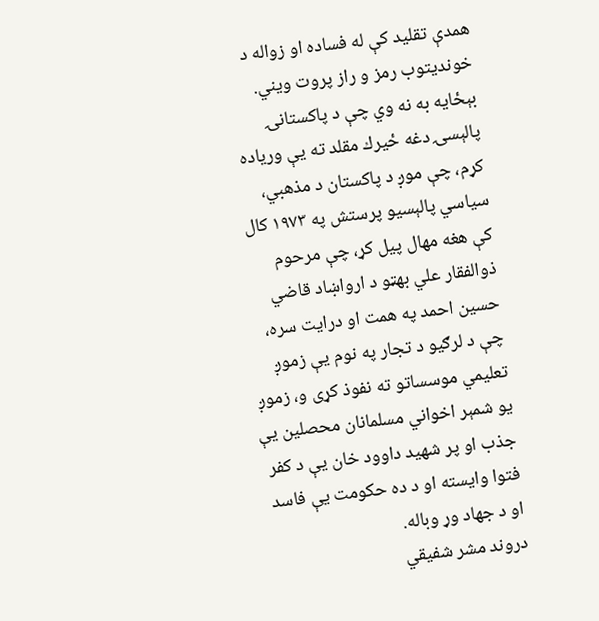همدې تقليد كې له فساده او زواله د خونديتوب رمز و راز پروت ويني.
بېځايه به نه وي چې د پاكستانۍ پالېسۍ دغه ځيرك مقلد ته يې ورياده كړم، چې موږ د پاكستان د مذهبي، سياسي پالېسيو پرستش په ۱۹۷۳ كال كې هغه مهال پيل كړ، چې مرحوم ذوالفقار علي بهټو د ارواښاد قاضي حسين احمد په همت او درايت سره، چې د لرګيو د تجار په نوم يې زموږ تعليمي موسساتو ته نفوذ كړى و، زموږ يو شمېر اخواني مسلمانان محصلين يې جذب او پر شهيد داوود خان يې د كفر فتوا وايسته او د ده حكومت يې فاسد او د جهاد وړ وباله.
دروند مشر شفيقي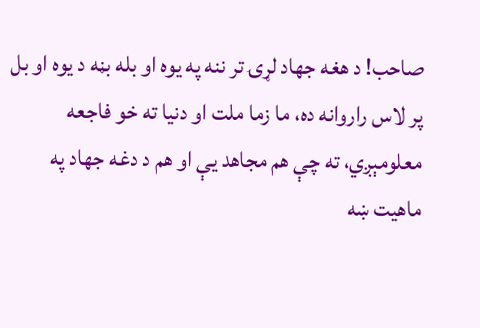صاحب! د هغه جهاد لړۍ تر ننه په يوه او بله بڼه د يوه او بل پر لاس راروانه ده، ما زما ملت او دنيا ته خو فاجعه معلومېږي، ته چې هم مجاهد يې او هم د دغه جهاد په ماهيت ښه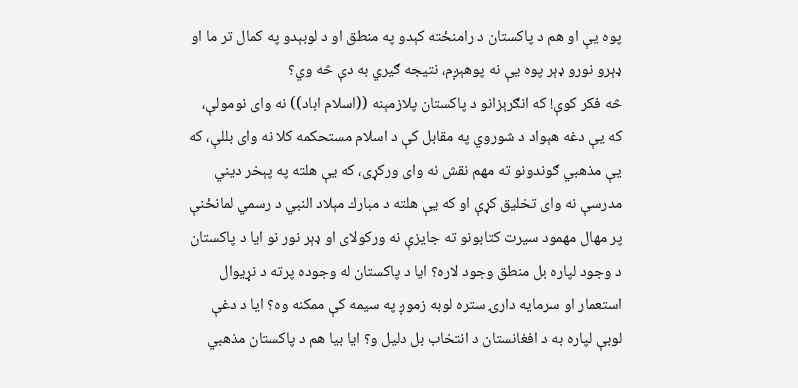پوه يې او هم د پاكستان د رامنځته كېدو په منطق او د لوبېدو په كمال تر ما او ډېرو نورو ډېر پوه يې نه پوهېږم، نتيجه ګيري به دې څه وي؟
څه فكر كوې! كه انګرېزانو د پاكستان پلازمېنه ((اسلام اباد)) نه واى نومولې، كه يې دغه هېواد د شوروي په مقابل كې د اسلام مستحكمه كلا نه واى بللې، كه يې مذهبي ګوندونو ته مهم نقش نه واى وركړى، كه يې هلته په پېخر ديني مدرسې نه واى تخليق كړې او كه يې هلته د مبارك مېلاد النبي د رسمي لمانځنې پر مهال مهمود سيرت كتابونو ته جايزې نه وركولاى او ډېر نور نو ايا د پاكستان د وجود لپاره بل منطق وجود لاره؟ ايا د پاكستان له وجوده پرته د نړيوال استعمار او سرمايه دارۍ ستره لوبه زموږ په سيمه كې ممكنه وه؟ ايا د دغې لوبې لپاره به د افغانستان د انتخاب بل دليل و؟ ايا بيا هم د پاكستان مذهبي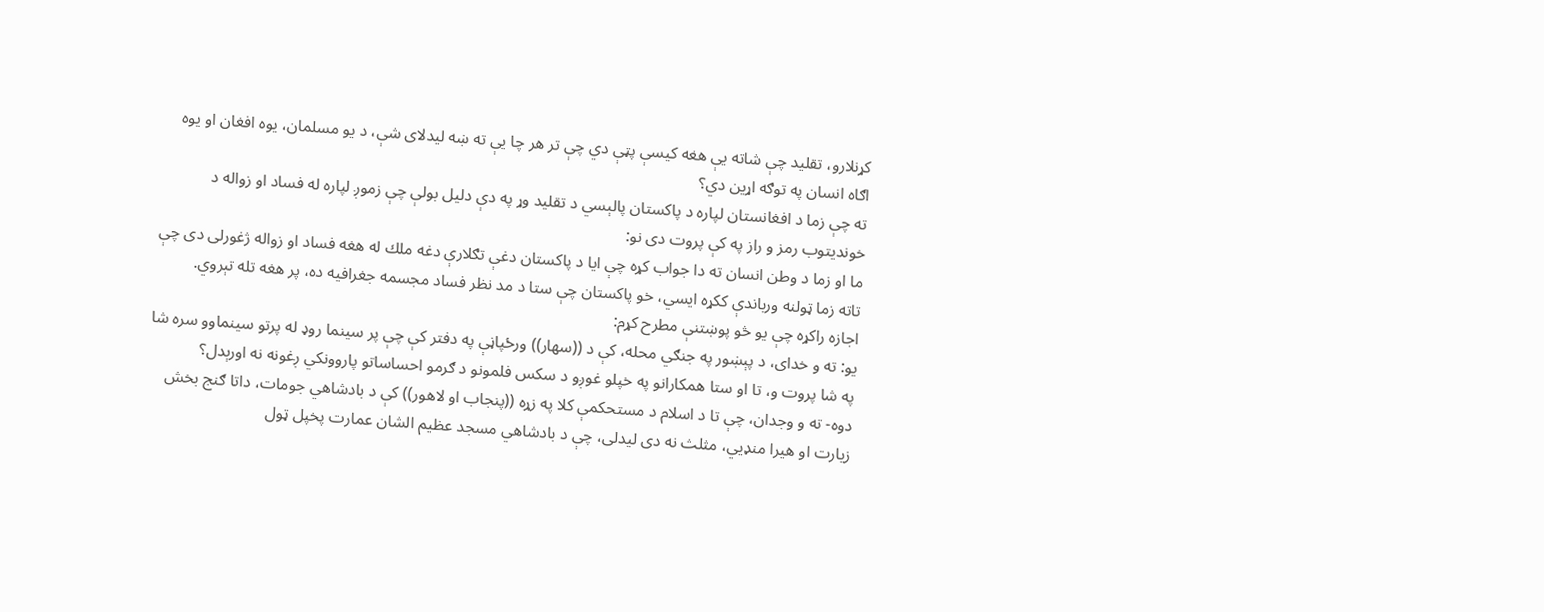كړنلارو، تقليد چې شاته يې هغه كيسې پټې دي چې تر هر چا يې ته ښه ليدلاى شې، د يو مسلمان، يوه افغان او يوه اګاه انسان په توګه اړين دي؟
ته چې زما د افغانستان لپاره د پاكستان پالېسي د تقليد وړ په دې دليل بولې چې زموږ لپاره له فساد او زواله د خونديتوب رمز و راز په كې پروت دى نو:
ما او زما د وطن انسان ته دا جواب كړه چې ايا د پاكستان دغې تګلارې دغه ملك له هغه فساد او زواله ژغورلى دى چې تاته زما ټولنه ورباندې ككړه ايسي، خو پاكستان چې ستا د مد نظر فساد مجسمه جغرافيه ده، پر هغه تله تېروي.
اجازه راكړه چې يو څو پوښتنې مطرح كړم:
يو: ته و خداى، د پېښور په جنګي محله، كې د ((سهار)) ورځپاڼې په دفتر كې چې پر سينما روډ له پرتو سينماوو سره شا په شا پروت و، تا او ستا همكارانو په خپلو غوږو د سكس فلمونو د ګرمو احساساتو پاروونكي ږغونه نه اورېدل؟
دوه- ته و وجدان، چې تا د اسلام د مستحكمې كلا په زړه ((پنجاب او لاهور)) كې د بادشاهي جومات، داتا ګنج بخش زيارت او هيرا منډيي، مثلث نه دى ليدلى، چې د بادشاهي مسجد عظيم الشان عمارت پخپل ټول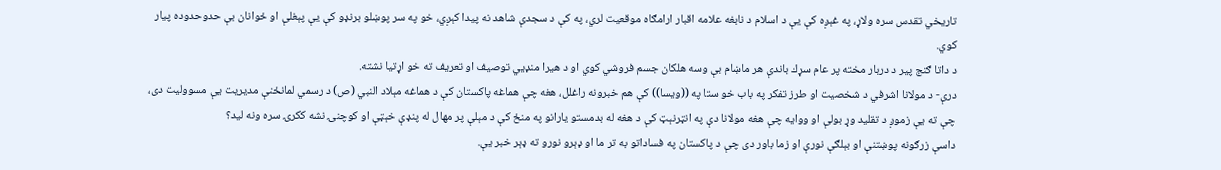تاريخي تقدس سره ولاړ، په غېږه كې يې د اسلام د نابغه علامه اقبار ارامګاه موقعيت لري، په كې د سجدې شاهد نه پيدا كېږي، خو په سر پوښلو برنډو كې يې پېغلې او ځوانان بې حدوحدوده پيار كوي.
د داتا ګنج پير د دربار مخته پر عام سړك باندې هر ماښام بې وسه هلكان جسم فروشي كوي او د هيرا منډيي توصيف او تعريف ته خو اړتيا نشته.
درې- د مولانا اشرفي د شخصيت او طرز تفكر په باب خو ستا په ((ويسا)) كې هم خبرونه راغلل، هغه چې هماغه پاكستان كې د هماغه مېلاد النبي (ص) د رسمي لمانځنې مديريت يې مسووليت دى، چې ته يې زموږ د تقليد وړ بولې او ووايه چې هغه مولانا دې په انټرنېټ كې د هغه له بدمستو يارانو په منځ كې د مېلې پر مهال له پنډې خېټې او كوچنۍ نشه ككرۍ سره ونه ليد؟
داسې زرګونه پوښتنې او بېلګې نورې او زما باور دى چې د پاكستان په فساداتو به تر ما او ډېرو نورو ته ډېر خبر يې.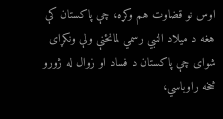اوس نو قضاوت هم وكړه، چې پاكستان كې هغه د ميلاد النبي رسمي لمانځنې ولې ونكړاى شواى چې پاكستان د فساد او زوال له ژورو څخه راوباسي،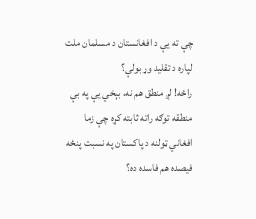چې ته يې د افغانستان د مسلمان ملت لپاره د تقليد وړ بولې؟
راځه! لږ منطق هم نه، بېخي يې په بې منطقه توګه راته ثابته كړه چې زما افغاني ټولنه د پاكستان په نسبت پنځه فيصده هم فاسده ده؟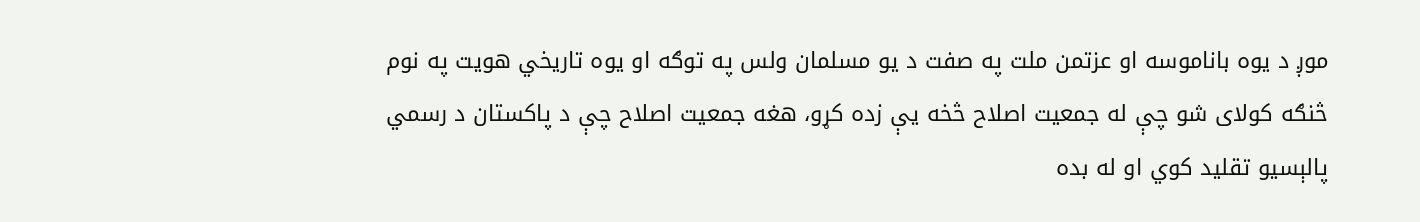موږ د يوه باناموسه او عزتمن ملت په صفت د يو مسلمان ولس په توګه او يوه تاريخي هويت په نوم څنګه كولاى شو چې له جمعيت اصلاح څخه يې زده كړو، هغه جمعيت اصلاح چې د پاكستان د رسمي پالېسيو تقليد كوي او له بده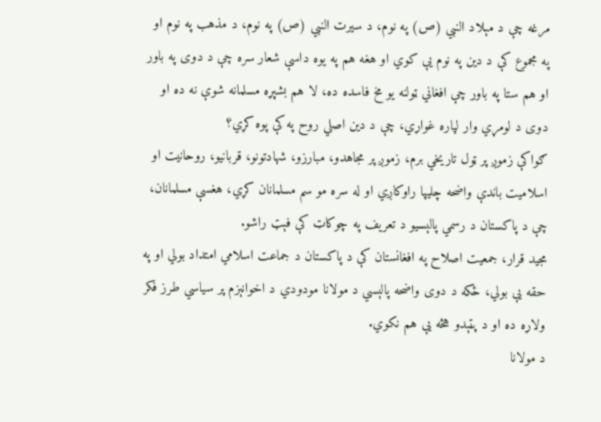مرغه چې د مېلاد النبي (ص) په نوم، د سيرت النبي (ص) په نوم، د مذهب په نوم او په مجموع كې د دين په نوم يې كوي او هغه هم په يوه داسې شعار سره چې د دوى په باور او هم ستا په باور چې افغاني ټولنه يو مخ فاسده ده، لا هم بشپړه مسلمانه شوې نه ده او دوى د لومړي وار لپاره غواړي، چې د دين اصلي روح په كې پوه كړي؟
ګواكې زموږ پر ټول تاريخي برم، زموږ پر مجاهدو، مبارزو، شهادتونو، قربانيو، روحانيت او اسلاميت باندې واضحه چليپا راوكاږي او له سره مو سم مسلمانان كړي، هغسې مسلمانان، چې د پاكستان د رسمي پالېسيو د تعريف په چوكاټ كې فېټ راشو.
مجيد قرار، جمعيت اصلاح په افغانستان كې د پاكستان د جماعت اسلامي امتداد بولي او په حقه يې بولي، ځكه د دوى واضحه پالېسي د مولانا مودودي د اخوانېزم پر سياسي طرز فكر ولاړه ده او د پټېدو هڅه يې هم نكوي.
د مولانا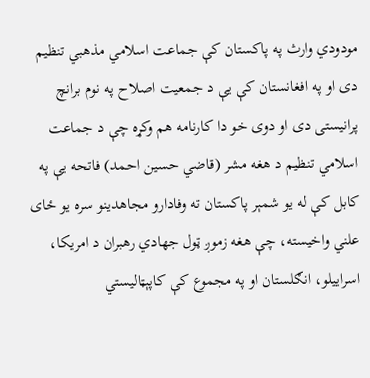مودودي وارث په پاكستان كې جماعت اسلامي مذهبي تنظيم دى او په افغانستان كې يې د جمعيت اصلاح په نوم برانچ پرانيستى دى او دوى خو دا كارنامه هم وكړه چې د جماعت اسلامي تنظيم د هغه مشر (قاضي حسين احمد) فاتحه يې په كابل كې له يو شمېر پاكستان ته وفادارو مجاهدينو سره يو ځاى علني واخيسته، چې هغه زموږ ټول جهادي رهبران د امريكا، اسراييلو، انګلستان او په مجموع كې كاپېټاليستي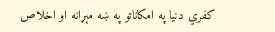كفري دنيا په امكاناتو په ښه مېړانه او اخلاص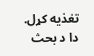تغذيه كړل.
دا د بحث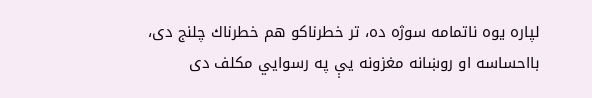لپاره يوه ناتمامه سوژه ده، تر خطرناكو هم خطرناك چلنج دى، بااحساسه او روښانه مغزونه يې په رسوايي مكلف دى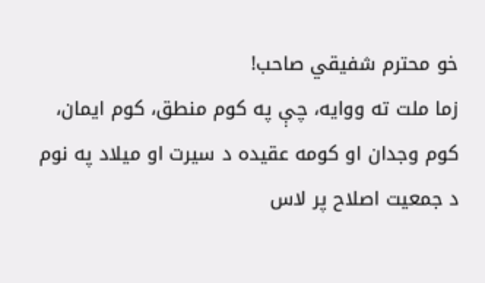خو محترم شفيقي صاحب!
زما ملت ته ووايه، چې په كوم منطق، كوم ايمان، كوم وجدان او كومه عقيده د سيرت او ميلاد په نوم د جمعيت اصلاح پر لاس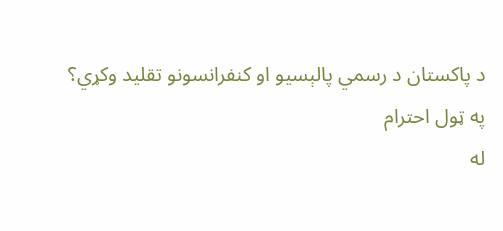د پاكستان د رسمي پالېسيو او كنفرانسونو تقليد وكړي؟
په ټول احترام
له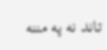تاند نه په مننه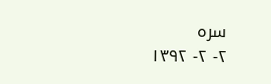سره
۲- ۲- ۱۳۹۲